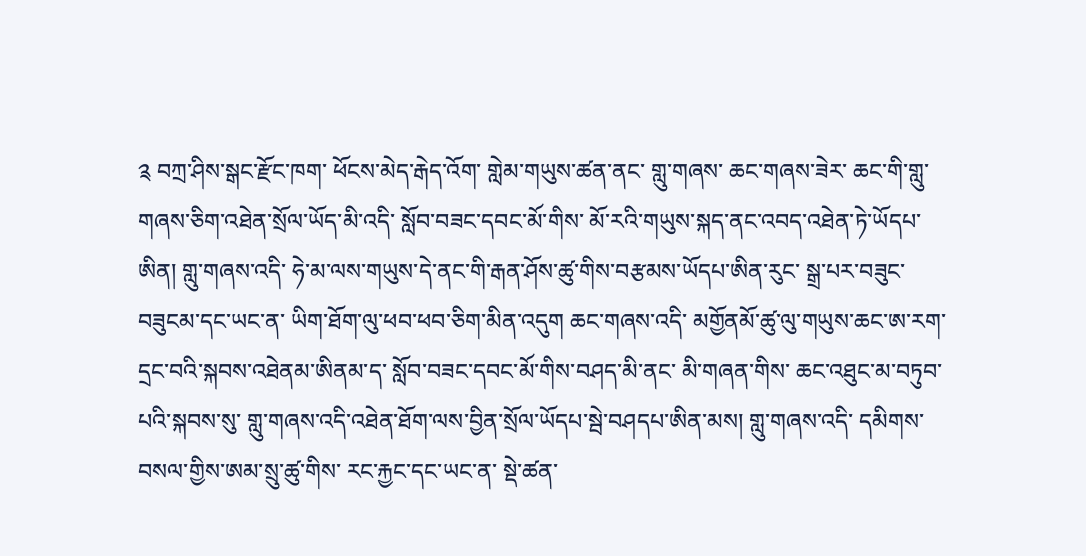༉ བཀྲ་ཤིས་སྒང་རྫོང་ཁག་ ཕོངས་མེད་རྒེད་འོག་ གླེམ་གཡུས་ཚན་ནང་ གླུ་གཞས་ ཆང་གཞས་ཟེར་ ཆང་གི་གླུ་གཞས་ཅིག་འཐེན་སྲོལ་ཡོད་མི་འདི་ སློབ་བཟང་དབང་མོ་གིས་ མོ་རའི་གཡུས་སྐད་ནང་འབད་འཐེན་ཏེ་ཡོདཔ་ཨིན། གླུ་གཞས་འདི་ ཧེ་མ་ལས་གཡུས་དེ་ནང་གི་རྒན་ཤོས་ཚུ་གིས་བརྩམས་ཡོདཔ་ཨིན་རུང་ སྒྲ་པར་བཟུང་བཟུངམ་དང་ཡང་ན་ ཡིག་ཐོག་ལུ་ཕབ་ཕབ་ཅིག་མིན་འདུག ཆང་གཞས་འདི་ མགྱོནམོ་ཚུ་ལུ་གཡུས་ཆང་ཨ་རག་དྲང་བའི་སྐབས་འཐེནམ་ཨིནམ་ད་ སློབ་བཟང་དབང་མོ་གིས་བཤད་མི་ནང་ མི་གཞན་གིས་ ཆང་འཐུང་མ་བཏུབ་པའི་སྐབས་སུ་ གླུ་གཞས་འདི་འཐེན་ཐོག་ལས་བྱིན་སྲོལ་ཡོདཔ་སྦེ་བཤདཔ་ཨིན་མས། གླུ་གཞས་འདི་ དམིགས་བསལ་གྱིས་ཨམ་སྲུ་ཚུ་གིས་ རང་རྐྱང་དང་ཡང་ན་ སྡེ་ཚན་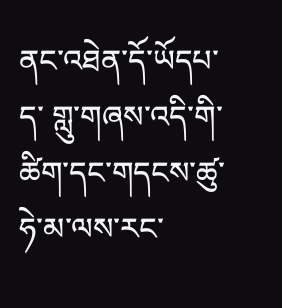ནང་འཐེན་དོ་ཡོདཔ་ད་ གླུ་གཞས་འདི་གི་ཚིག་དང་གདངས་ཚུ་ ཧེ་མ་ལས་རང་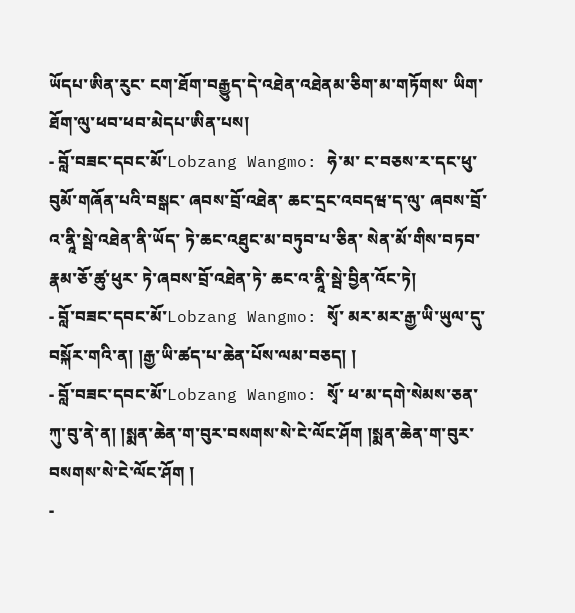ཡོདཔ་ཨིན་རུང་ ངག་ཐོག་བརྒྱུད་དེ་འཐེན་འཐེནམ་ཅིག་མ་གཏོགས་ ཡིག་ཐོག་ལུ་ཕབ་ཕབ་མེདཔ་ཨིན་པས།
- བློ་བཟང་དབང་མོ་Lobzang Wangmo: ཧེ་མ་ ང་བཅས་ར་དང་ཕུ་ བུམོ་གཞོན་པའི་བསྒང་ ཞབས་བྲོ་འཐེན་ ཆང་དྲང་འབདཝ་ད་ལུ་ ཞབས་བྲོ་འ་ནཱི་སྦེ་འཐེན་ནི་ཡོད་ ཏེ་ཆང་འཐུང་མ་བཏུབ་པ་ཅིན་ སེན་མོ་གིས་བཏབ་ རྣམ་ཅོ་ཚུ་ཕུར་ ཏེ་ཞབས་བྲོ་འཐེན་ཏེ་ ཆང་འ་ནཱི་སྦེ་བྱིན་འོང་ཏེ།
- བློ་བཟང་དབང་མོ་Lobzang Wangmo: སྭོ་ མར་མར་རྒྱ་ཡི་ཡུལ་དུ་བསྐོར་གའི་ན། །རྒྱ་ཡི་ཚད་པ་ཆེན་པོས་ལམ་བཅད། །
- བློ་བཟང་དབང་མོ་Lobzang Wangmo: སྭོ་ ཕ་མ་དགེ་སེམས་ཅན་ཀུ་བུ་ནེ་ན། །སྨན་ཆེན་ག་བུར་བསགས་སེ་ངེ་ལོང་ཤོག །སྨན་ཆེན་ག་བུར་བསགས་སེ་ངེ་ལོང་ཤོག །
-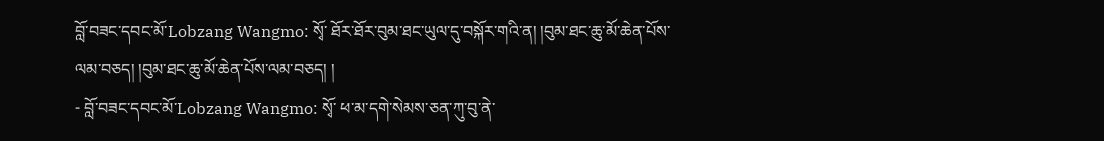བློ་བཟང་དབང་མོ་Lobzang Wangmo: སྭོ་ ཐོར་ཐོར་བུམ་ཐང་ཡུལ་དུ་བསྐོར་གའི་ན། །བུམ་ཐང་ཆུ་མོ་ཆེན་པོས་ལམ་བཅད། །བུམ་ཐང་ཆུ་མོ་ཆེན་པོས་ལམ་བཅད། །
- བློ་བཟང་དབང་མོ་Lobzang Wangmo: སྭོ་ ཕ་མ་དགེ་སེམས་ཅན་ཀུ་བུ་ནེ་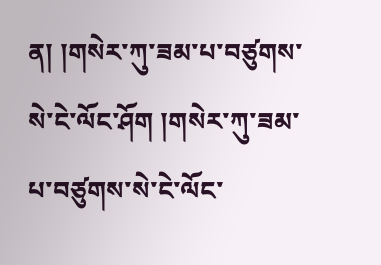ན། །གསེར་ཀུ་ཟམ་པ་བཙུགས་སེ་ངེ་ལོང་ཤོག །གསེར་ཀུ་ཟམ་པ་བཙུགས་སེ་ངེ་ལོང་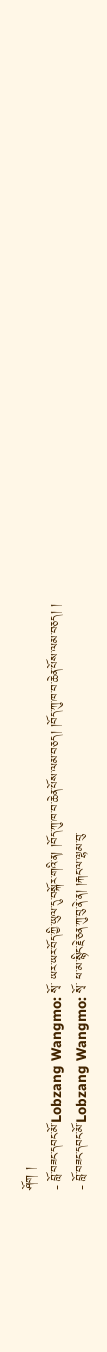ཤོག །
- བློ་བཟང་དབང་མོ་Lobzang Wangmo: སྭོ་ ཡར་ཡར་བོད་ཀྱི་ཡུལ་དུ་བསྐོར་གའི་ན། །བོད་ཀུ་ཁ་བ་ཆེན་པོས་ལམ་བཅད། །བོད་ཀུ་ཁ་བ་ཆེན་པོས་ལམ་བཅད། །
- བློ་བཟང་དབང་མོ་Lobzang Wangmo: སྭོ་ ཕ་མ་སྙིང་རྗེ་ཅན་ཀུ་བུ་ནེ་ན། །རྐང་ལ་ལྷམ་བུ་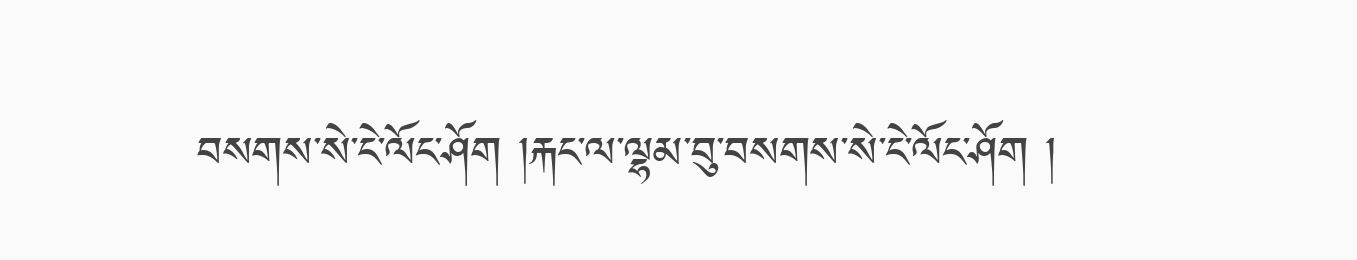བསགས་སེ་ངེ་ལོང་ཤོག །རྐང་ལ་ལྷམ་བུ་བསགས་སེ་ངེ་ལོང་ཤོག །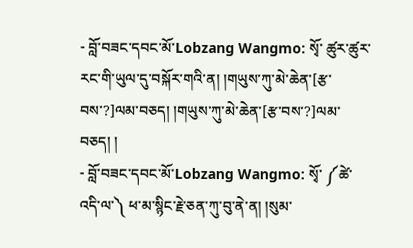- བློ་བཟང་དབང་མོ་Lobzang Wangmo: སྭོ་ ཚུར་ཚུར་རང་གི་ཡུལ་དུ་བསྐོར་གའི་ན། །གཡུས་ཀུ་མེ་ཆེན་[རྩ་བས་?]ལམ་བཅད། །གཡུས་ཀུ་མེ་ཆེན་[རྩ་བས་?]ལམ་བཅད། །
- བློ་བཟང་དབང་མོ་Lobzang Wangmo: སྭོ་ ༼ཚེ་འདི་ལ་༽ ཕ་མ་སྙིང་རྗེ་ཅན་ཀུ་བུ་ནེ་ན། །སུམ་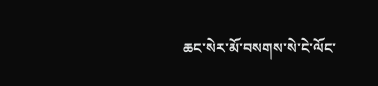ཆང་སེར་མོ་བསགས་སེ་ངེ་ལོང་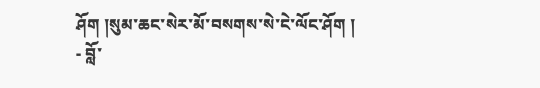ཤོག །སུམ་ཆང་སེར་མོ་བསགས་སེ་ངེ་ལོང་ཤོག །
- བློ་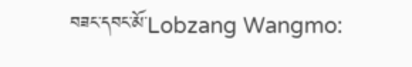བཟང་དབང་མོ་Lobzang Wangmo: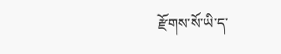རྫོགས་སོ་ཡི་ད་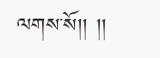ལགས་སོ།། །།